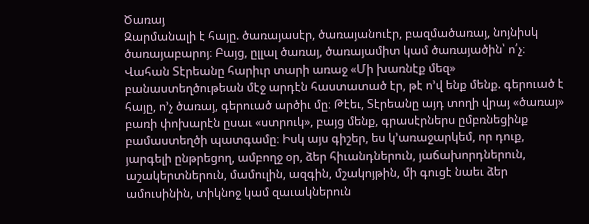Ծառայ
Զարմանալի է հայը. ծառայասէր, ծառայանուէր, բազմածառայ, նոյնիսկ ծառայաբարոյ։ Բայց, ըլլալ ծառայ, ծառայամիտ կամ ծառայածին՝ ո՛չ։ Վահան Տէրեանը հարիւր տարի առաջ «Մի խառնէք մեզ» բանաստեղծութեան մէջ արդէն հաստատած էր, թէ ո՚վ ենք մենք. գերուած է հայը, ո՚չ ծառայ, գերուած արծիւ մը։ Թէեւ, Տէրեանը այդ տողի վրայ «ծառայ» բառի փոխարէն ըսաւ «ստրուկ», բայց մենք, գրասէրներս ըմբռնեցինք բամաստեղծի պատգամը։ Իսկ այս գիշեր, ես կ’առաջարկեմ, որ դուք, յարգելի ընթրեցող, ամբողջ օր, ձեր հիւանդներուն, յաճախորդներուն, աշակերտներուն, մամուլին, ազգին, մշակոյթին, մի գուցէ նաեւ ձեր ամուսինին, տիկնոջ կամ զաւակներուն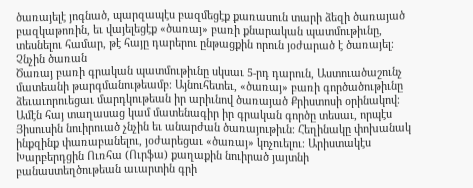ծառայելէ յոգնած, պարզապէս բազմեցէք քառասուն տարի ձեզի ծառայած բազկաթոռին, եւ վայելեցէք «ծառայ» բառի քնարական պատմութիւնը, տեսնելու համար, թէ հայը դարերու ընթացքին որուն յօժարած է ծառայել։
Չնչին ծառան
Ծառայ բառի գրական պատմութիւնը սկսաւ 5-րդ դարուն, Աստուածաշունչ մատեանի թարգմանութեամբ։ Այնուհետեւ, «ծառայ» բառի գործածութիւնը ձեւաւորուեցաւ մարդկութեան իր արիւնով ծառայած Քրիստոսի օրինակով։ Ամէն հայ տաղասաց կամ մատենագիր իր գրական գործը տեսաւ, որպէս Յիսուսին նուիրուած չնչին եւ անարժան ծառայութիւն։ Հեղինակը փոխանակ ինքզինք փառաբանելու, յօժարեցաւ «ծառայ» կոչուելու։ Արիստակէս Խարբերդցին Ուռհա (Ուրֆա) քաղաքին նուիրած յայտնի բանաստեղծութեան աւարտին գրի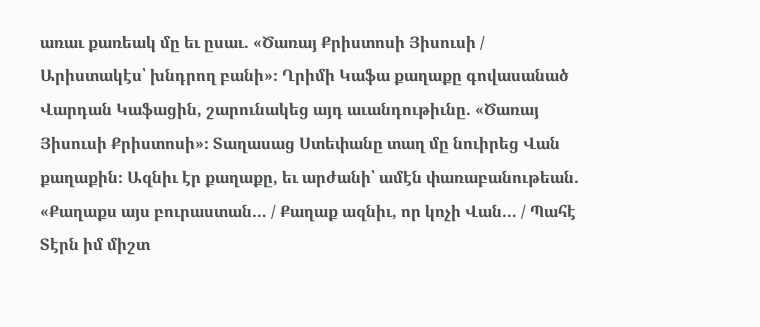առաւ քառեակ մը եւ ըսաւ. «Ծառայ Քրիստոսի Յիսուսի / Արիստակէս՝ խնդրող բանի»։ Ղրիմի Կաֆա քաղաքը գովասանած Վարդան Կաֆացին, շարունակեց այդ աւանդութիւնը. «Ծառայ Յիսուսի Քրիստոսի»։ Տաղասաց Ստեփանը տաղ մը նուիրեց Վան քաղաքին։ Ազնիւ էր քաղաքը, եւ արժանի՝ ամէն փառաբանութեան. «Քաղաքս այս բուրաստան… / Քաղաք ազնիւ, որ կոչի Վան… / Պահէ Տէրն իմ միշտ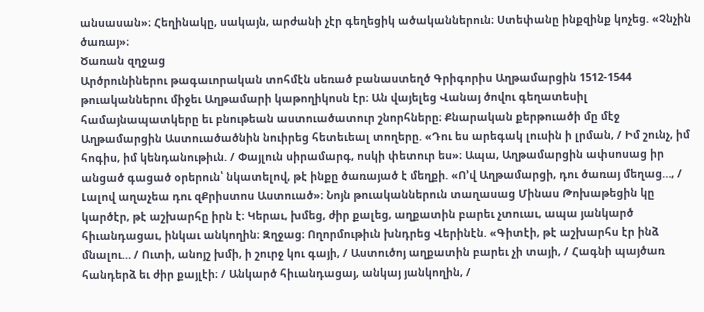անսասան»։ Հեղինակը, սակայն, արժանի չէր գեղեցիկ ածականներուն։ Ստեփանը ինքզինք կոչեց. «Չնչին ծառայ»։
Ծառան զղջաց
Արծրունիներու թագաւորական տոհմէն սեռած բանաստեղծ Գրիգորիս Աղթամարցին 1512-1544 թուականներու միջեւ Աղթամարի կաթողիկոսն էր։ Ան վայելեց Վանայ ծովու գեղատեսիլ համայնապատկերը եւ բնութեան աստուածատուր շնորհները։ Քնարական քերթուածի մը մէջ Աղթամարցին Աստուածածնին նուիրեց հետեւեալ տողերը. «Դու ես արեգակ լուսին ի լրման, / Իմ շունչ, իմ հոգիս, իմ կենդանութիւն. / Փայլուն սիրամարգ, ոսկի փետուր ես»։ Ապա, Աղթամարցին ափսոսաց իր անցած գացած օրերուն՝ նկատելով, թէ ինքը ծառայած է մեղքի. «Ո՚վ Աղթամարցի‚ դու ծառայ մեղաց…, / Լալով աղաչեա դու զՔրիստոս Աստուած»։ Նոյն թուականներուն տաղասաց Մինաս Թոխաթեցին կը կարծէր, թէ աշխարհը իրն է։ Կերաւ, խմեց, ժիր քալեց, աղքատին բարեւ չտուաւ, ապա յանկարծ հիւանդացաւ, ինկաւ անկողին։ Զղջաց։ Ողորմութիւն խնդրեց Վերինէն. «Գիտէի, թէ աշխարհս էր ինձ մնալու… / Ուտի, անոյշ խմի, ի շուրջ կու գայի, / Աստուծոյ աղքատին բարեւ չի տայի, / Հագնի պայծառ հանդերձ եւ ժիր քայլէի։ / Անկարծ հիւանդացայ, անկայ յանկողին, /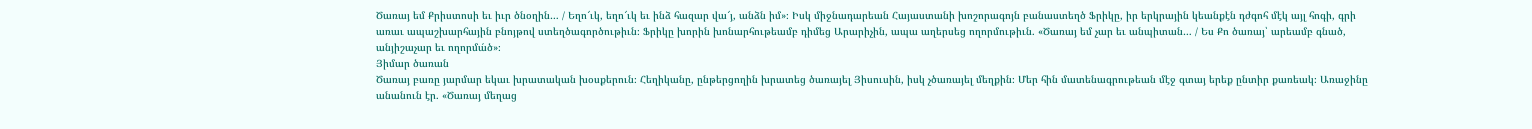Ծառայ եմ Քրիստոսի եւ իւր ծնօղին… / Եղո՜ւկ, եղո՜ւկ եւ ինձ հազար վա՜յ, անձն իմ»։ Իսկ միջնադարեան Հայաստանի խոշորագոյն բանաստեղծ Ֆրիկը, իր երկրային կեանքէն դժգոհ մէկ այլ հոգի, գրի առաւ ապաշխարհային բնոյթով ստեղծագործութիւն։ Ֆրիկը խորին խոնարհութեամբ դիմեց Արարիչին, ապա աղերսեց ողորմութիւն. «Ծառայ եմ չար եւ անպիտան… / Ես Քո ծառայ՝ արեամբ գնած, անյիշաչար եւ ողորմա́ծ»։
Յիմար ծառան
Ծառայ բառը յարմար եկաւ խրատական խօսքերուն։ Հեղիկանը, ընթերցողին խրատեց ծառայել Յիսուսին, իսկ չծառայել մեղքին։ Մեր հին մատենագրութեան մէջ գտայ երեք ընտիր քառեակ։ Առաջինը անանուն էր. «Ծառայ մեղաց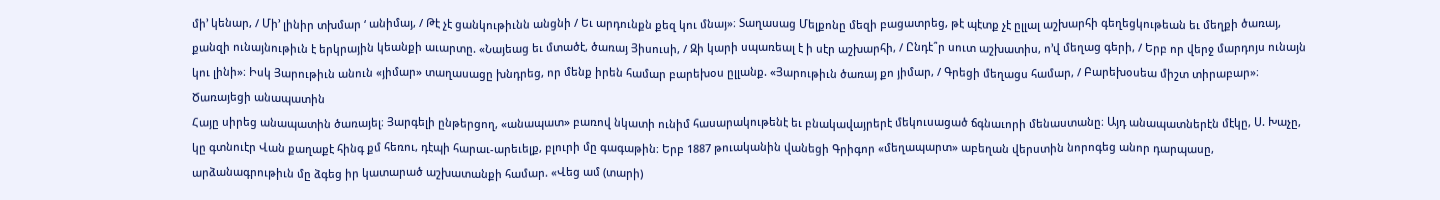մի՚ կենար, / Մի՚ լինիր տխմար ‘ անիմայ, / Թէ չէ ցանկութիւնն անցնի / Եւ արդունքն քեզ կու մնայ»։ Տաղասաց Մելքոնը մեզի բացատրեց, թէ պէտք չէ ըլլալ աշխարհի գեղեցկութեան եւ մեղքի ծառայ, քանզի ունայնութիւն է երկրային կեանքի աւարտը. «Նայեաց եւ մտածէ, ծառայ Յիսուսի, / Զի կարի սպառեալ է ի սէր աշխարհի, / Ընդէ՞ր սուտ աշխատիս, ո՚վ մեղաց գերի, / Երբ որ վերջ մարդոյս ունայն կու լինի»։ Իսկ Յարութիւն անուն «յիմար» տաղասացը խնդրեց, որ մենք իրեն համար բարեխօս ըլլանք. «Յարութիւն ծառայ քո յիմար, / Գրեցի մեղացս համար, / Բարեխօսեա միշտ տիրաբար»։
Ծառայեցի անապատին
Հայը սիրեց անապատին ծառայել։ Յարգելի ընթերցող, «անապատ» բառով նկատի ունիմ հասարակութենէ եւ բնակավայրերէ մեկուսացած ճգնաւորի մենաստանը։ Այդ անապատներէն մէկը, Ս. Խաչը, կը գտնուէր Վան քաղաքէ հինգ քմ հեռու, դէպի հարաւ-արեւելք, բլուրի մը գագաթին։ Երբ 1887 թուականին վանեցի Գրիգոր «մեղապարտ» աբեղան վերստին նորոգեց անոր դարպասը, արձանագրութիւն մը ձգեց իր կատարած աշխատանքի համար. «Վեց ամ (տարի)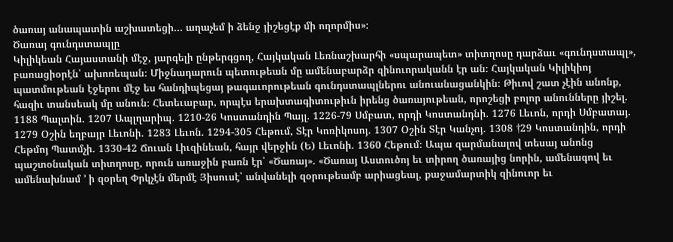ծառայ անապատին աշխատեցի... աղաչեմ ի ձենջ յիշեցէք մի ողորմիս»։
Ծառայ գունդստապլը
Կիլիկեան Հայաստանի մէջ, յարգելի ընթերգցող, Հայկական Լեռնաշխարհի «սպարապետ» տիտղոսը դարձաւ «գունդստապլ», բառացիօրէն՝ ախոռեպան։ Միջնադարուն պետութեան մը ամենաբարձր զինուորականն էր ան։ Հայկական Կիլիկիոյ պատմութեան էջերու մէջ ես հանդիպեցայ թագաւորութեան գունդստապլներու անուանացանկին։ Թիւով շատ չէին անոնք, հազիւ տանսեակ մը անուն։ Հետեւաբար, որպէս երախտագիտութիւն իրենց ծառայութեան, որոշեցի բոլոր անունները յիշել. 1188 Պալտին. 1207 Ապլղարիպ. 1210-26 Կոստանդին Պայլ. 1226-79 Սմբատ, որդի Կոստանդնի. 1276 Լեւոն, որդի Սմբատայ. 1279 Օշին եղբայր Լեւոնի. 1283 Լեւոն. 1294-305 Հեթում, Տէր Կոռիկոսոյ. 1307 Օշին Տէր Կանչոյ. 1308 †29 Կոստանդին, որդի Հեթմոյ Պատմչի. 1330-42 Ճուան Լիւզինեան, հայր վերջին (Ե) Լեւոնի. 1360 Հեթում։ Ապա զարմանալով տեսայ անոնց պաշտօնական տիտղոսը, որուն առաջին բառն էր՝ «Ծառայ». «Ծառայ Աստուծոյ եւ տիրող ծառայից նորին, ամենագով եւ ամենախնամ ’ ի զօրեղ Փրկչէն մերմէ Յիսուսէ՝ անվանելի զօրութեամբ արիացեալ, քաջամարտիկ զինուոր եւ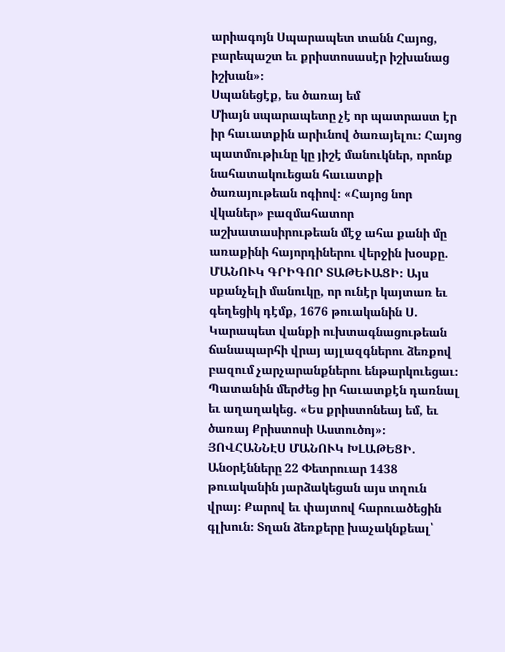արիագոյն Սպարապետ տանն Հայոց, բարեպաշտ եւ քրիստոսասէր իշխանաց իշխան»։
Սպանեցէք, ես ծառայ եմ
Միայն սպարապետը չէ որ պատրաստ էր իր հաւատքին արիւնով ծառայելու։ Հայոց պատմութիւնը կը յիշէ մանուկներ, որոնք նահատակուեցան հաւատքի ծառայութեան ոգիով։ «Հայոց նոր վկաներ» բազմահատոր աշխատասիրութեան մէջ ահա քանի մը առաքինի հայորդիներու վերջին խօսքը. ՄԱՆՈՒԿ ԳՐԻԳՈՐ ՏԱԹԵՒԱՑԻ։ Այս սքանչելի մանուկը, որ ունէր կայտառ եւ գեղեցիկ դէմք, 1676 թուականին Ս. Կարապետ վանքի ուխտագնացութեան ճանապարհի վրայ այլազգներու ձեռքով բազում չարչարանքներու ենթարկուեցաւ։ Պատանին մերժեց իր հաւատքէն դառնալ եւ աղաղակեց. «Ես քրիստոնեայ եմ, եւ ծառայ Քրիստոսի Աստուծոյ»։ ՅՈՎՀԱՆՆԷՍ ՄԱՆՈՒԿ ԽԼԱԹԵՑԻ. Անօրէնները 22 Փետրուար 1438 թուականին յարձակեցան այս տղուն վրայ։ Քարով եւ փայտով հարուածեցին գլխուն։ Տղան ձեռքերը խաչակնքեալ՝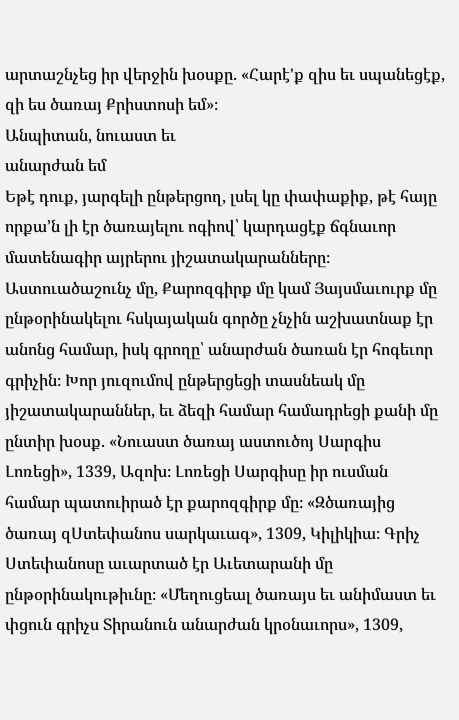արտաշնչեց իր վերջին խօսքը. «Հարէ'ք զիս եւ սպանեցէք, զի ես ծառայ Քրիստոսի եմ»։
Անպիտան, նուաստ եւ
անարժան եմ
Եթէ դուք, յարգելի ընթերցող, լսել կը փափաքիք, թէ հայը որքա՚ն լի էր ծառայելու ոգիով՝ կարդացէք ճգնաւոր մատենագիր այրերու յիշատակարանները։ Աստուածաշունչ մը, Քարոզգիրք մը կամ Յայսմաւուրք մը ընթօրինակելու հսկայական գործը չնչին աշխատնաք էր անոնց համար, իսկ գրողը՝ անարժան ծառան էր հոգեւոր գրիչին։ Խոր յուզումով ընթերցեցի տասնեակ մը յիշատակարաններ, եւ ձեզի համար համադրեցի քանի մը ընտիր խօսք. «Նուաստ ծառայ աստուծոյ Սարգիս Լոռեցի», 1339, Ազոխ։ Լոռեցի Սարգիսը իր ուսման համար պատուիրած էր քարոզգիրք մը։ «Զծառայից ծառայ զՍտեփանոս սարկաւագ», 1309, Կիլիկիա։ Գրիչ Ստեփանոսը աւարտած էր Աւետարանի մը ընթօրինակութիւնը։ «Մեղուցեալ ծառայս եւ անիմաստ եւ փցուն գրիչս Տիրանուն անարժան կրօնաւորս», 1309,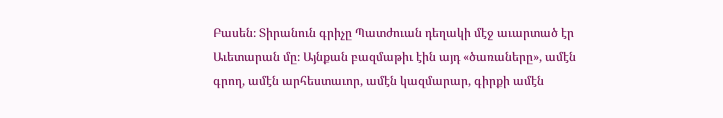Բասեն։ Տիրանուն գրիչը Պատժուան դեղակի մէջ աւարտած էր Աւետարան մը։ Այնքան բազմաթիւ էին այդ «ծառաները», ամէն գրող, ամէն արհեստաւոր, ամէն կազմարար, գիրքի ամէն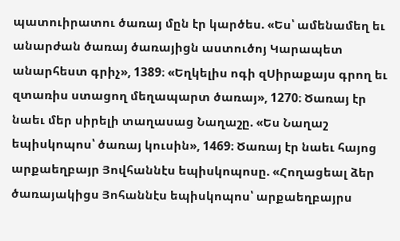պատուիրատու ծառայ մըն էր կարծես. «Ես՝ ամենամեղ եւ անարժան ծառայ ծառայիցն աստուծոյ Կարապետ անարհեստ գրիչ», 1389։ «Եղկելիս ոգի զՍիրաքայս գրող եւ զտառիս ստացող մեղապարտ ծառայ», 1270։ Ծառայ էր նաեւ մեր սիրելի տաղասաց Նաղաշը. «Ես Նաղաշ եպիսկոպոս՝ ծառայ կուսին», 1469։ Ծառայ էր նաեւ հայոց արքաեղբայր Յովհաննէս եպիսկոպոսը. «Հողացեալ ձեր ծառայակիցս Յոհաննէս եպիսկոպոս՝ արքաեղբայրս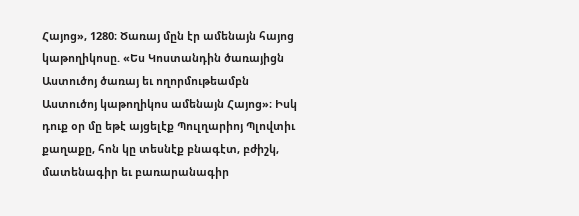Հայոց», 1280։ Ծառայ մըն էր ամենայն հայոց կաթողիկոսը. «Ես Կոստանդին ծառայիցն Աստուծոյ ծառայ եւ ողորմութեամբն Աստուծոյ կաթողիկոս ամենայն Հայոց»։ Իսկ դուք օր մը եթէ այցելէք Պուլղարիոյ Պլովտիւ քաղաքը, հոն կը տեսնէք բնագէտ, բժիշկ, մատենագիր եւ բառարանագիր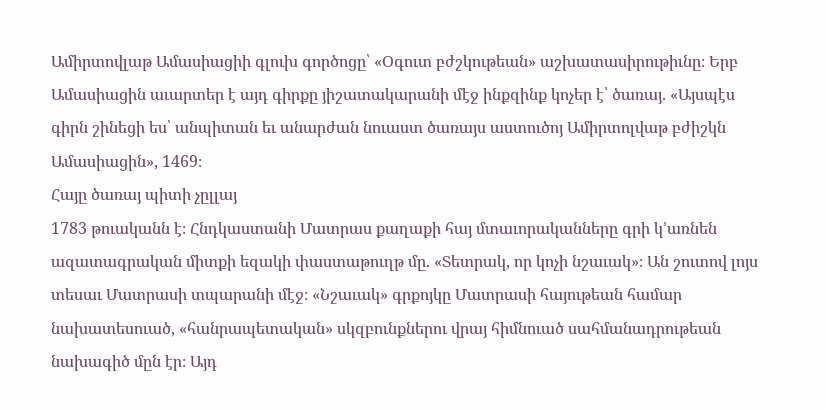Ամիրտովլաթ Ամասիացիի գլուխ գործոցը՝ «Օգուտ բժշկութեան» աշխատասիրութիւնը։ Երբ Ամասիացին աւարտեր է այդ գիրքը յիշատակարանի մէջ ինքզինք կոչեր է՝ ծառայ. «Այսպէս գիրն շինեցի ես՝ անպիտան եւ անարժան նուաստ ծառայս աստուծոյ Ամիրտոլվաթ բժիշկն Ամասիացին», 1469։
Հայը ծառայ պիտի չըլլայ
1783 թուականն է։ Հնդկաստանի Մատրաս քաղաքի հայ մտաւորականները գրի կ’առնեն ազատագրական միտքի եզակի փաստաթուղթ մը. «Տետրակ, որ կոչի նշաւակ»։ Ան շուտով լոյս տեսաւ Մատրասի տպարանի մէջ։ «Նշաւակ» գրքոյկը Մատրասի հայութեան համար նախատեսուած, «հանրապետական» սկզբունքներու վրայ հիմնուած սահմանադրութեան նախագիծ մըն էր։ Այդ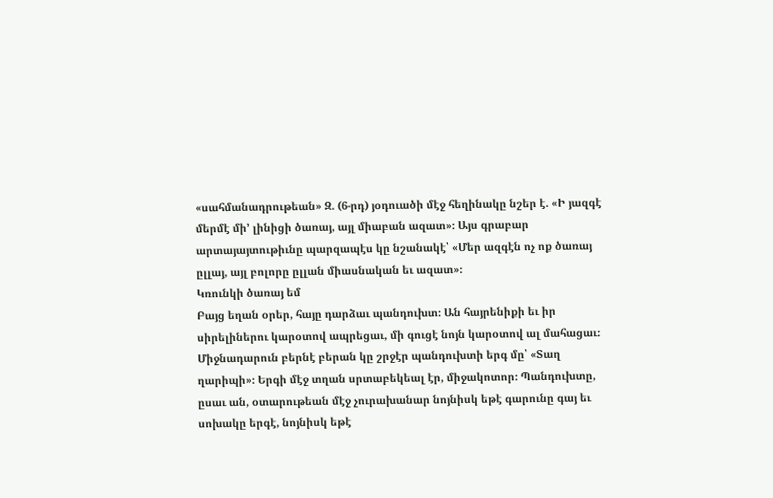«սահմանադրութեան» Զ. (6-րդ) յօդուածի մէջ հեղինակը նշեր է. «Ի յազգէ մերմէ մի՚ լինիցի ծառայ, այլ միաբան ազատ»։ Այս գրաբար արտայայտութիւնը պարզապէս կը նշանակէ՝ «Մեր ազգէն ոչ ոք ծառայ ըլլայ, այլ բոլորը ըլլան միասնական եւ ազատ»։
Կռունկի ծառայ եմ
Բայց եղան օրեր, հայը դարձաւ պանդուխտ։ Ան հայրենիքի եւ իր սիրելիներու կարօտով ապրեցաւ, մի գուցէ նոյն կարօտով ալ մահացաւ։ Միջնադարուն բերնէ բերան կը շրջէր պանդուխտի երգ մը՝ «Տաղ ղարիպի»։ Երգի մէջ տղան սրտաբեկեալ էր, միջակոտոր։ Պանդուխտը, ըսաւ ան, օտարութեան մէջ չուրախանար նոյնիսկ եթէ գարունը գայ եւ սոխակը երգէ, նոյնիսկ եթէ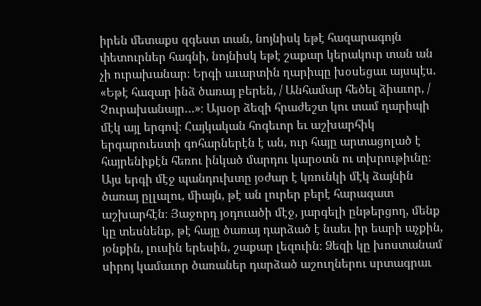իրեն մետաքս զգեստ տան, նոյնիսկ եթէ հազարագոյն փետուրներ հագնի, նոյնիսկ եթէ շաքար կերակուր տան ան չի ուրախանար։ Երգի աւարտին ղարիպը խօսեցաւ այսպէս. «Եթէ հազար ինձ ծառայ բերեն, / Անհամար հեծել ձիաւոր, / Չուրախանայր…»։ Այսօր ձեզի հրաժեշտ կու տամ ղարիպի մէկ այլ երգով։ Հայկական հոգեւոր եւ աշխարհիկ երգարուեստի գոհարներէն է ան, ուր հայը արտացոլած է հայրենիքէն հեռու ինկած մարդու կարօտն ու տխրութիւնը։ Այս երգի մէջ պանդուխտը յօժար է կռունկի մէկ ձայնին ծառայ ըլլալու, միայն, թէ ան լուրեր բերէ հարազատ աշխարհէն։ Յաջորդ յօդուածի մէջ, յարգելի ընթերցող, մենք կը տեսնենք, թէ հայը ծառայ դարձած է նաեւ իր եարի աչքին, յօնքին, լուսին երեսին, շաքար լեզուին։ Ձեզի կը խոստանամ սիրոյ կամաւոր ծառաներ դարձած աշուղներու սրտագրաւ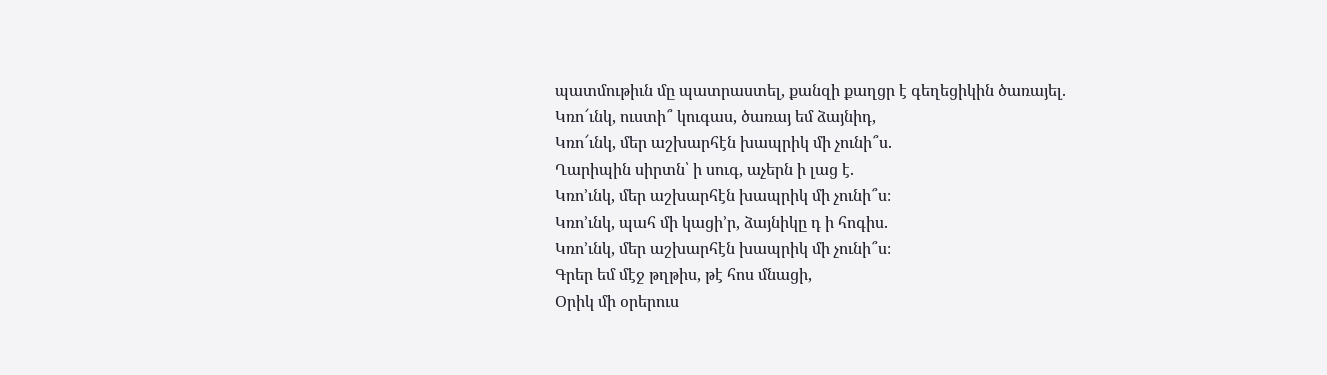պատմութիւն մը պատրաստել, քանզի քաղցր է գեղեցիկին ծառայել.
Կռո՜ւնկ, ուստի՞ կուգաս, ծառայ եմ ձայնիդ,
Կռո՜ւնկ, մեր աշխարհէն խապրիկ մի չունի՞ս.
Ղարիպին սիրտն՝ ի սուգ, աչերն ի լաց է.
Կռո՚ւնկ, մեր աշխարհէն խապրիկ մի չունի՞ս։
Կռո՚ւնկ, պահ մի կացի՚ր, ձայնիկը դ ի հոգիս.
Կռո՚ւնկ, մեր աշխարհէն խապրիկ մի չունի՞ս։
Գրեր եմ մէջ թղթիս, թէ հոս մնացի,
Օրիկ մի օրերուս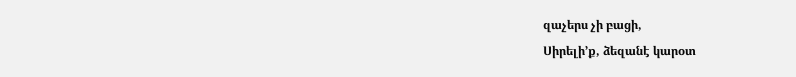զաչերս չի բացի,
Սիրելի՚ք, ձեզանէ կարօտ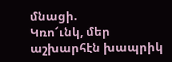մնացի.
Կռո՜ւնկ, մեր աշխարհէն խապրիկ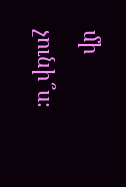մի չունի՞ս։